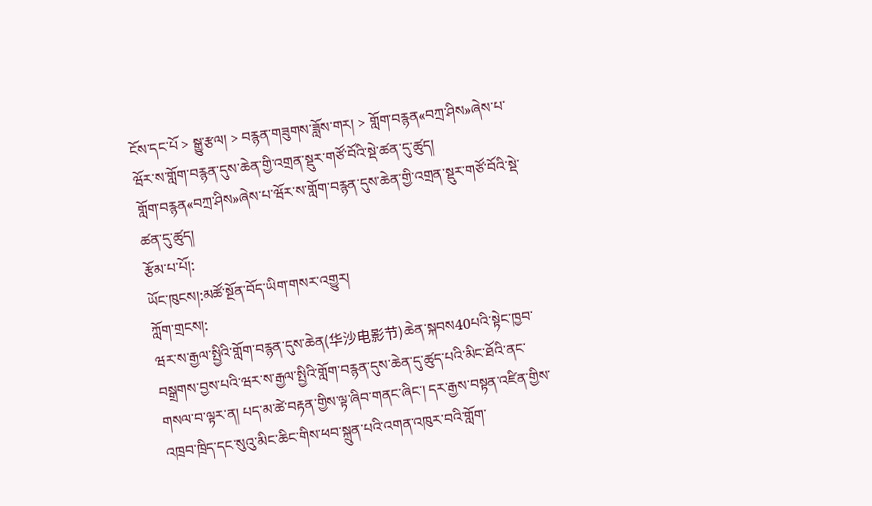ངོས་དང་པོ > སྒྱུ་རྩལ། > བརྙན་གཟུགས་ཟློས་གར། > གློག་བརྙན«བཀྲ་ཤིས»ཞེས་པ་ཝོར་ས་གློག་བརྙན་དུས་ཆེན་གྱི་འགྲན་སྡུར་གཙོ་བོའི་སྡེ་ཚན་དུ་ཚུད།
གློག་བརྙན«བཀྲ་ཤིས»ཞེས་པ་ཝོར་ས་གློག་བརྙན་དུས་ཆེན་གྱི་འགྲན་སྡུར་གཙོ་བོའི་སྡེ་ཚན་དུ་ཚུད།
རྩོམ་པ་པོ།:
ཡོང་ཁུངས།:མཚོ་སྔོན་བོད་ཡིག་གསར་འགྱུར།
ཀློག་གྲངས།:
ཝར་ས་རྒྱལ་སྤྱིའི་གློག་བརྙན་དུས་ཆེན(华沙电影节)ཆེན་སྐབས40པའི་སྟེང་ཁྱབ་བསྒྲགས་བྱས་པའི་ཝར་ས་རྒྱལ་སྤྱིའི་གློག་བརྙན་དུས་ཆེན་དུ་ཚུད་པའི་མིང་ཐོའི་ནང་གསལ་བ་ལྟར་ན། པད་མ་ཚེ་བརྟན་གྱིས་ལྟ་ཞིབ་གནང་ཞིང་། དར་རྒྱས་བསྟན་འཛིན་གྱིས་འཁྲབ་ཁྲིད་དང་སུའུ་མིང་ཆིང་གིས་ཕབ་སྐྲུན་པའི་འགན་འཁུར་བའི་གློག་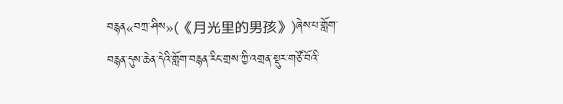བརྙན«བཀྲ་ཤིས»(《月光里的男孩》)ཞེས་པ་གློག་བརྙན་དུས་ཆེན་དེའི་གློག་བརྙན་རིང་གྲས་ཀྱི་འགྲན་སྡུར་གཙོ་བོའི་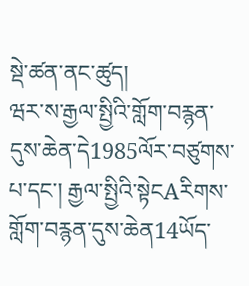སྡེ་ཚན་ནང་ཚུད།
ཝར་ས་རྒྱལ་སྤྱིའི་གློག་བརྙན་དུས་ཆེན་དེ1985ལོར་བཙུགས་པ་དང་། རྒྱལ་སྤྱིའི་སྟེངAརིགས་གློག་བརྙན་དུས་ཆེན14ཡོད་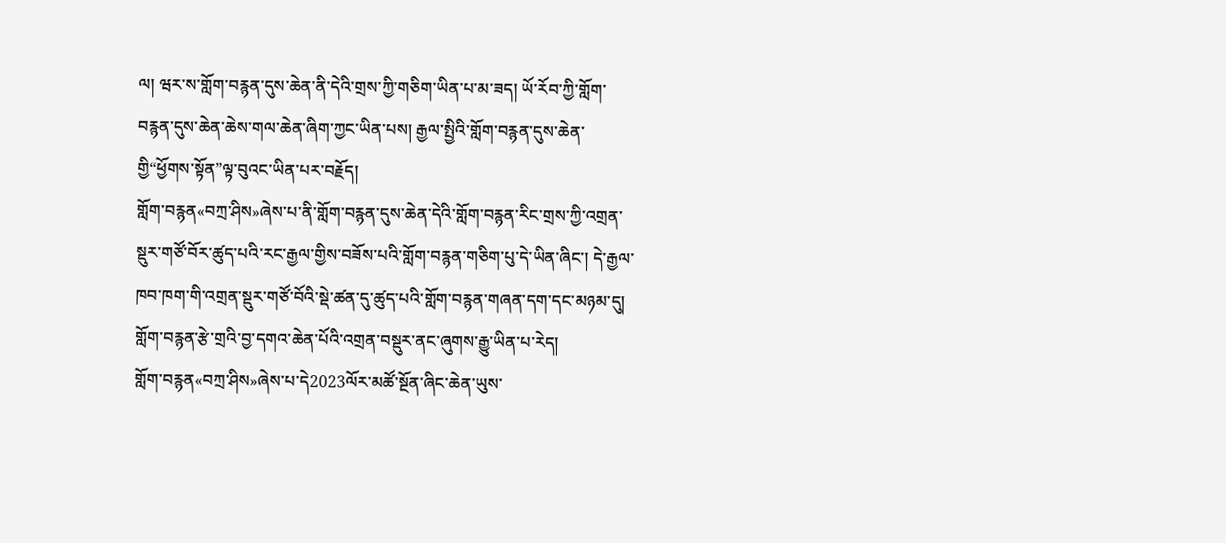ལ། ཝར་ས་གློག་བརྙན་དུས་ཆེན་ནི་དེའི་གྲས་ཀྱི་གཅིག་ཡིན་པ་མ་ཟད། ཡོ་རོབ་ཀྱི་གློག་བརྙན་དུས་ཆེན་ཆེས་གལ་ཆེན་ཞིག་ཀྱང་ཡིན་པས། རྒྱལ་སྤྱིའི་གློག་བརྙན་དུས་ཆེན་གྱི“ཕྱོགས་སྟོན”ལྟ་བུའང་ཡིན་པར་བརྗོད།
གློག་བརྙན«བཀྲ་ཤིས»ཞེས་པ་ནི་གློག་བརྙན་དུས་ཆེན་དེའི་གློག་བརྙན་རིང་གྲས་ཀྱི་འགྲན་སྡུར་གཙོ་བོར་ཚུད་པའི་རང་རྒྱལ་གྱིས་བཟོས་པའི་གློག་བརྙན་གཅིག་པུ་དེ་ཡིན་ཞིང་། དེ་རྒྱལ་ཁབ་ཁག་གི་འགྲན་སྡུར་གཙོ་བོའི་སྡེ་ཚན་དུ་ཚུད་པའི་གློག་བརྙན་གཞན་དག་དང་མཉམ་དུ། གློག་བརྙན་རྩེ་གྲའི་བྱ་དགའ་ཆེན་པོའི་འགྲན་བསྡུར་ནང་ཞུགས་རྒྱུ་ཡིན་པ་རེད།
གློག་བརྙན«བཀྲ་ཤིས»ཞེས་པ་དེ2023ལོར་མཚོ་སྔོན་ཞིང་ཆེན་ཡུས་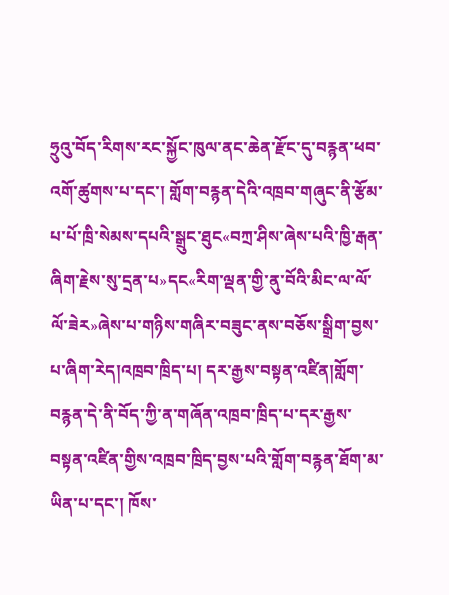ཧྲུའུ་བོད་རིགས་རང་སྐྱོང་ཁུལ་ནང་ཆེན་རྫོང་དུ་བརྙན་ཕབ་འགོ་ཚུགས་པ་དང་། གློག་བརྙན་དེའི་འཁྲབ་གཞུང་ནི་རྩོམ་པ་པོ་ཁྲི་སེམས་དཔའི་སྒྲུང་ཐུང«བཀྲ་ཤིས་ཞེས་པའི་ཁྱི་རྒན་ཞིག་རྗེས་སུ་དྲན་པ»དང«རིག་ལྡན་གྱི་ནུ་བོའི་མིང་ལ་ལོ་ལོ་ཟེར»ཞེས་པ་གཉིས་གཞིར་བཟུང་ནས་བཅོས་སྒྲིག་བྱས་པ་ཞིག་རེད།འཁྲབ་ཁྲིད་པ། དར་རྒྱས་བསྟན་འཛིན།གློག་བརྙན་དེ་ནི་བོད་ཀྱི་ན་གཞོན་འཁྲབ་ཁྲིད་པ་དར་རྒྱས་བསྟན་འཛིན་གྱིས་འཁྲབ་ཁྲིད་བྱས་པའི་གློག་བརྙན་ཐོག་མ་ཡིན་པ་དང་། ཁོས་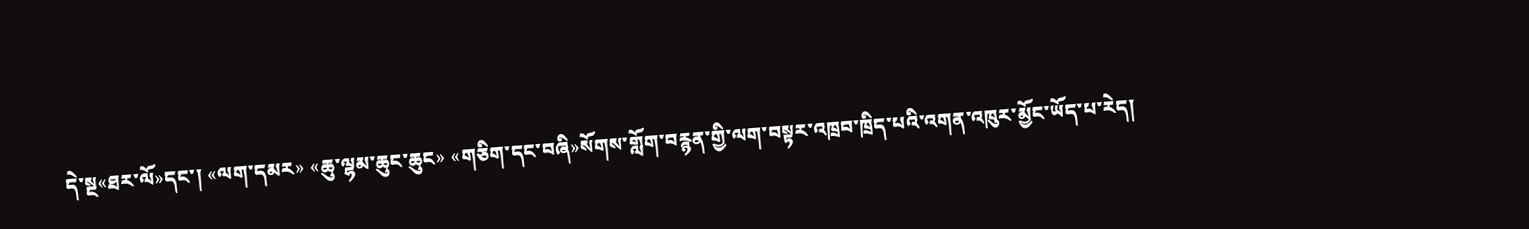དེ་སྔ«ཐར་ལོ»དང་། «ལག་དམར» «ཆུ་ལྷམ་ཆུང་ཆུང» «གཅིག་དང་བཞི»སོགས་གློག་བརྙན་གྱི་ལག་བསྟར་འཁྲབ་ཁྲིད་པའི་འགན་འཁུར་མྱོང་ཡོད་པ་རེད།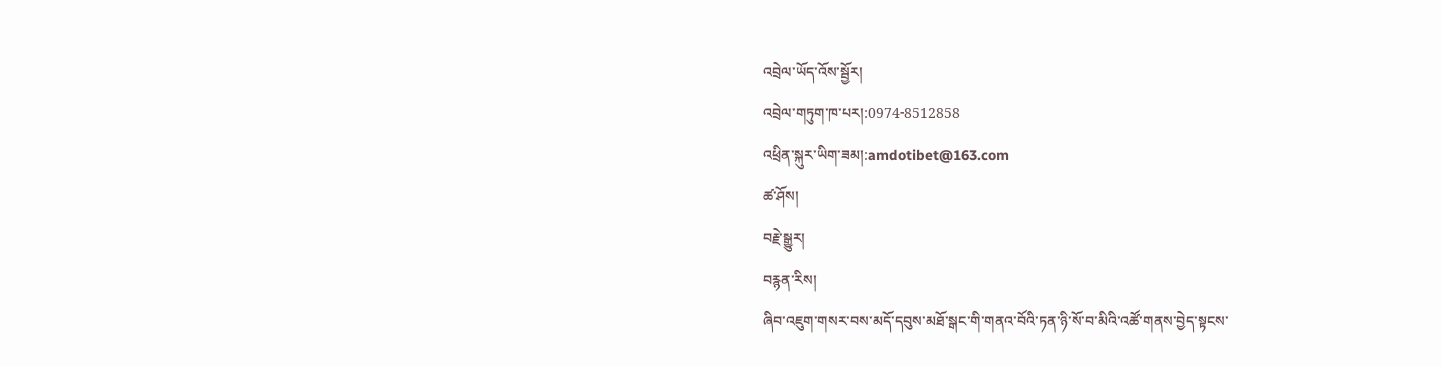འབྲེལ་ཡོད་འོས་སྦྱོར།
འབྲེལ་གཏུག་ཁ་པར།:0974-8512858
འཕྲིན་སྐུར་ཡིག་ཟམ།:amdotibet@163.com
ཚ་ཤོས།
བརྗེ་སྒྱུར།
བརྙན་རིས།
ཞིབ་འཇུག་གསར་བས་མདོ་དབུས་མཐོ་སྒང་གི་གནའ་བོའི་ཏན་ཉི་སོ་བ་མིའི་འཚོ་གནས་བྱེད་སྟངས་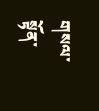གསལ་སྟོན་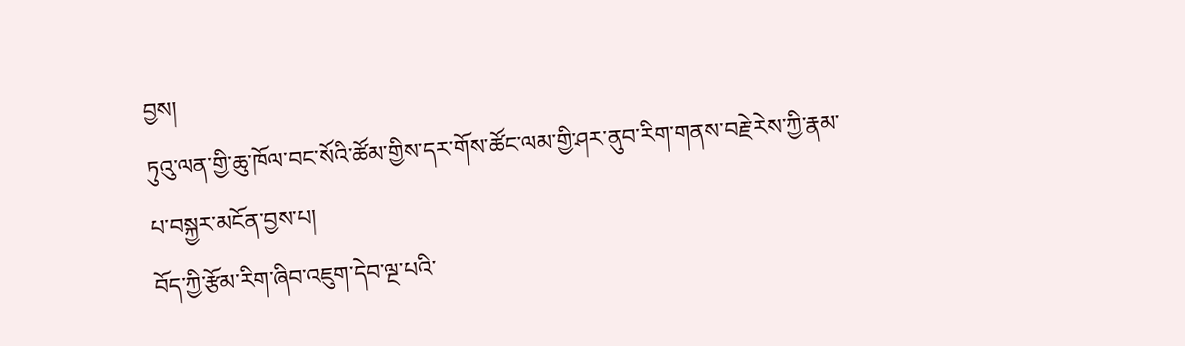བྱས།
ཏུའུ་ལན་གྱི་ཆུ་ཁོལ་བང་སོའི་ཚོམ་གྱིས་དར་གོས་ཚོང་ལམ་གྱི་ཤར་ནུབ་རིག་གནས་བརྗེ་རེས་ཀྱི་རྣམ་པ་བསྐྱར་མངོན་བྱས་པ།
བོད་ཀྱི་རྩོམ་རིག་ཞིབ་འཇུག་དེབ་ལྔ་པའི་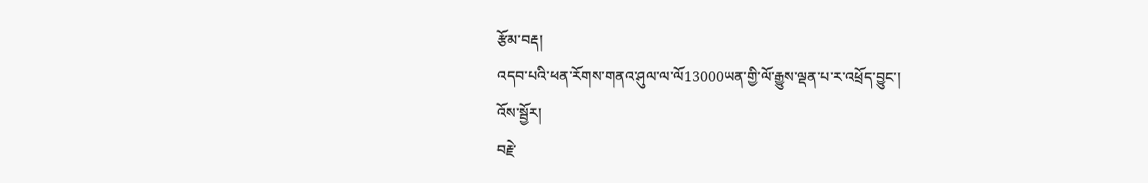རྩོམ་བརྡ།
འདབ་པའི་ཕན་རོགས་གནའ་ཤུལ་ལ་ལོ13000ཡན་གྱི་ལོ་རྒྱུས་ལྡན་པ་ར་འཕྲོད་བྱུང་།
འོས་སྦྱོར།
བརྗེ་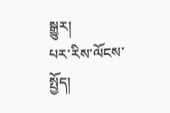སྒྱུར།
པར་རིས་ལོངས་སྤྱོད།